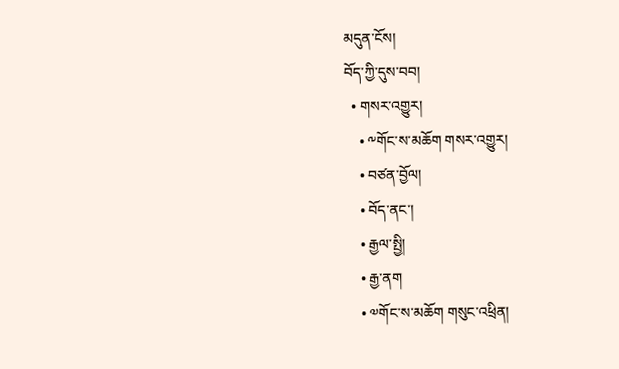མདུན་ངོས།
བོད་ཀྱི་དུས་བབ།
  • གསར་འགྱུར།
    • ༸གོང་ས་མཆོག གསར་འགྱུར།
    • བཙན་བྱོལ།
    • བོད་ནང་།
    • རྒྱལ་སྤྱི།
    • རྒྱ་ནག
    • ༧གོང་ས་མཆོག གསུང་འཕྲིན།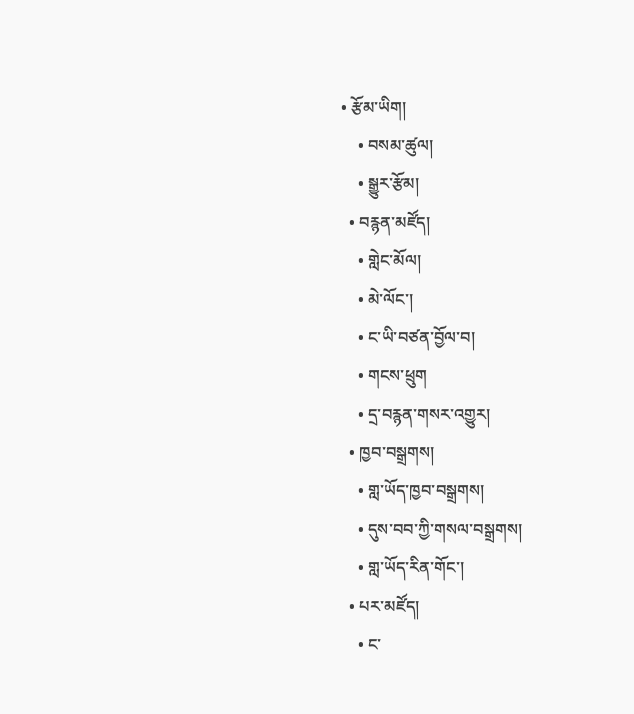• རྩོམ་ཡིག།
    • བསམ་ཚུལ།
    • སྒྱུར་རྩོམ།
  • བརྙན་མཛོད།
    • གླེང་མོལ།
    • མེ་ལོང་།
    • ང་ཡི་བཙན་བྱོལ་བ།
    • གངས་ཕྲུག
    • དྲ་བརྙན་གསར་འགྱུར།
  • ཁྱབ་བསྒྲགས།
    • གླ་ཡོད་ཁྱབ་བསྒྲགས།
    • དུས་བབ་ཀྱི་གསལ་བསྒྲགས།
    • གླ་ཡོད་རིན་གོང་།
  • པར་མཛོད།
    • ང་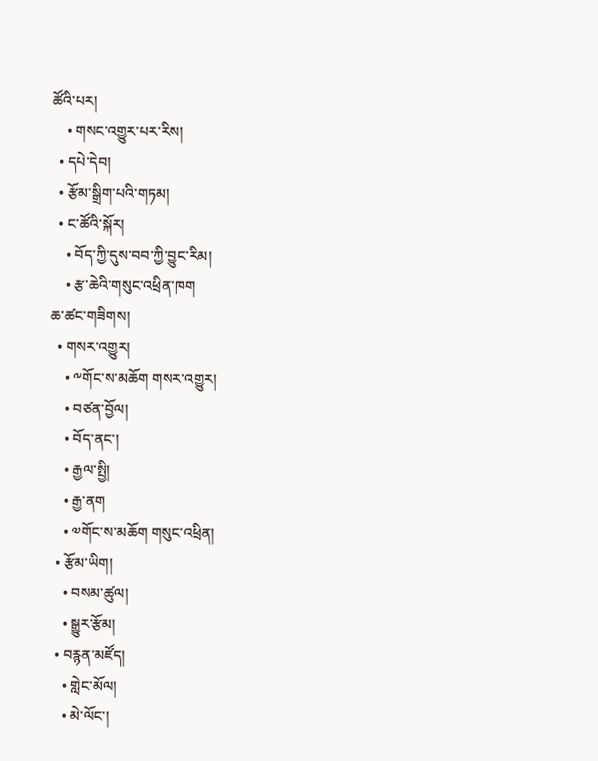ཚོའི་པར།
    • གསང་འགྱུར་པར་རིས།
  • དཔེ་དེབ།
  • རྩོམ་སྒྲིག་པའི་གཏམ།
  • ང་ཚོའི་སྐོར།
    • བོད་ཀྱི་དུས་བབ་ཀྱི་བྱུང་རིམ།
    • རྩ་ཆེའི་གསུང་འཕྲིན་ཁག
ཆ་ཚང་གཟིགས།
  • གསར་འགྱུར།
    • ༸གོང་ས་མཆོག གསར་འགྱུར།
    • བཙན་བྱོལ།
    • བོད་ནང་།
    • རྒྱལ་སྤྱི།
    • རྒྱ་ནག
    • ༧གོང་ས་མཆོག གསུང་འཕྲིན།
  • རྩོམ་ཡིག།
    • བསམ་ཚུལ།
    • སྒྱུར་རྩོམ།
  • བརྙན་མཛོད།
    • གླེང་མོལ།
    • མེ་ལོང་།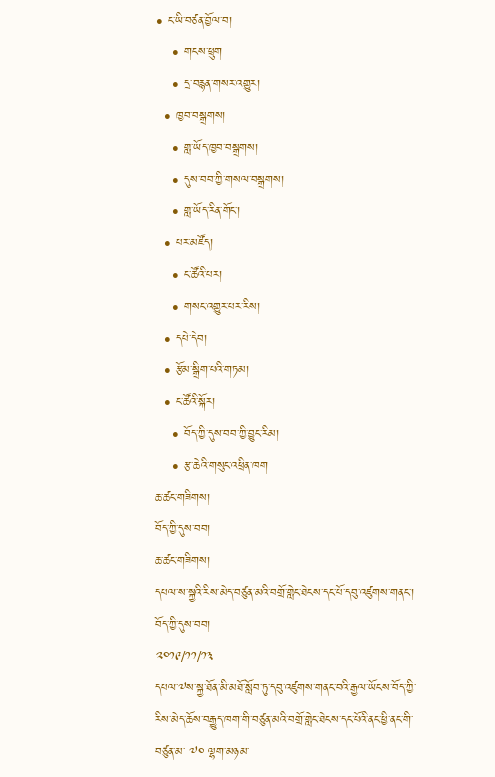• ང་ཡི་བཙན་བྱོལ་བ།
    • གངས་ཕྲུག
    • དྲ་བརྙན་གསར་འགྱུར།
  • ཁྱབ་བསྒྲགས།
    • གླ་ཡོད་ཁྱབ་བསྒྲགས།
    • དུས་བབ་ཀྱི་གསལ་བསྒྲགས།
    • གླ་ཡོད་རིན་གོང་།
  • པར་མཛོད།
    • ང་ཚོའི་པར།
    • གསང་འགྱུར་པར་རིས།
  • དཔེ་དེབ།
  • རྩོམ་སྒྲིག་པའི་གཏམ།
  • ང་ཚོའི་སྐོར།
    • བོད་ཀྱི་དུས་བབ་ཀྱི་བྱུང་རིམ།
    • རྩ་ཆེའི་གསུང་འཕྲིན་ཁག
ཆ་ཚང་གཟིགས།
བོད་ཀྱི་དུས་བབ།
ཆ་ཚང་གཟིགས།
དཔལ་ས་སྐྱའི་རིས་མེད་བཙུན་མའི་བགྲོ་གླེང་ཐེངས་དང་པོ་དབུ་འཛུགས་གནང་།
བོད་ཀྱི་དུས་བབ།
༢༠༡༩/༡༡/༡༣
དཔལ་༧ས་སྐྱ་ཐོན་མི་མཐོ་སློབ་ཏུ་དབུ་འཛུགས་གནང་བའི་རྒྱལ་ཡོངས་བོད་ཀྱི་རིས་མེད་ཆོས་བརྒྱུད་ཁག་གི་བཙུན་མའི་བགྲོ་གླེང་ཐེངས་དང་པོའི་ནང་ཕྱི་ནང་གི་བཙུན་མ་ ༧༠ ལྷག་མཉམ་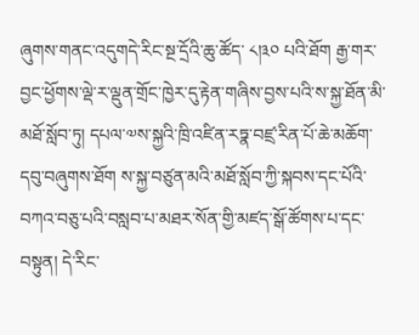ཞུགས་གནང་འདུགདེ་རིང་སྔ་དྲོའི་ཆུ་ཚོད་ ༨།༣༠ པའི་ཐོག རྒྱ་གར་བྱང་ཕྱོགས་ལྡེ་ར་ལྡུན་གྲོང་ཁྱེར་དུ་རྟེན་གཞིས་བྱས་པའི་ས་སྐྱ་ཐོན་མི་མཐོ་སློབ་ཏུ། དཔལ་༧ས་སྐྱའི་ཁྲི་འཛིན་རཏྣ་བཛྲ་རིན་པོ་ཆེ་མཆོག་དབུ་བཞུགས་ཐོག ས་སྐྱ་བཙུན་མའི་མཐོ་སློབ་ཀྱི་སྐབས་དང་པོའི་བཀའ་བཅུ་པའི་བསླབ་པ་མཐར་སོན་གྱི་མཛད་སྒོ་ཚོགས་པ་དང་བསྟུན། དེ་རིང་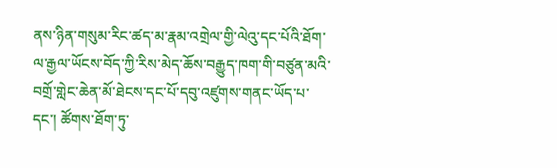ནས་ཉིན་གསུམ་རིང་ཚད་མ་རྣམ་འགྲེལ་གྱི་ལེའུ་དང་པོའི་ཐོག་ལ་རྒྱལ་ཡོངས་བོད་ཀྱི་རིས་མེད་ཆོས་བརྒྱུད་ཁག་གི་བཙུན་མའི་བགྲོ་གླེང་ཆེན་མོ་ཐེངས་དང་པོ་དབུ་འཛུགས་གནང་ཡོད་པ་དང་། ཚོགས་ཐོག་ཏུ་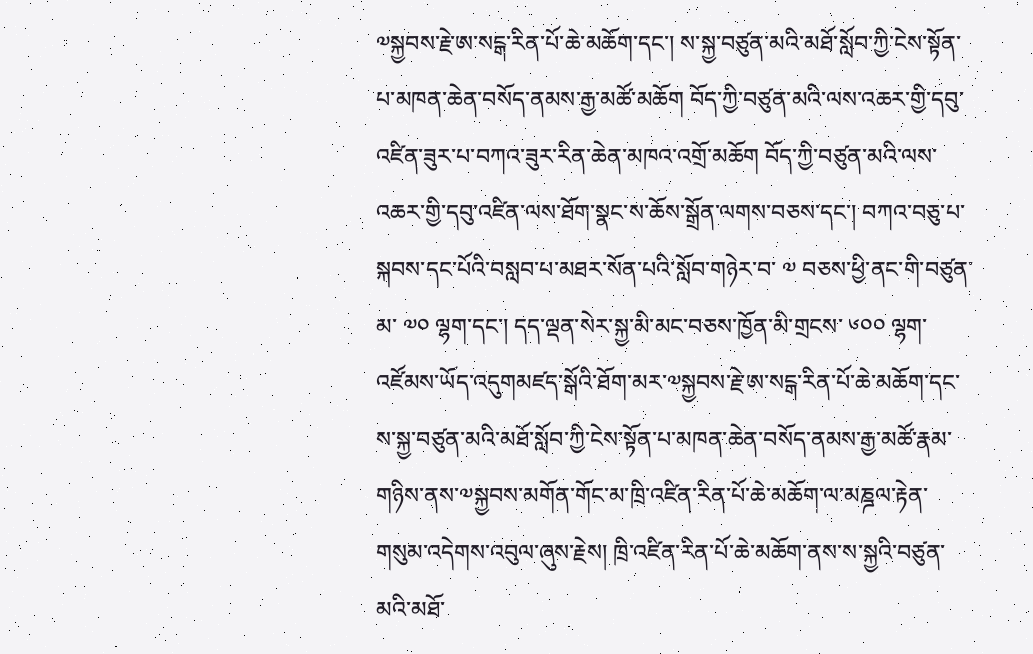༧སྐྱབས་རྗེ་ཨ་སངྒ་རིན་པོ་ཆེ་མཆོག་དང་། ས་སྐྱ་བཙུན་མའི་མཐོ་སློབ་ཀྱི་ངེས་སྟོན་པ་མཁན་ཆེན་བསོད་ནམས་རྒྱ་མཚོ་མཆོག བོད་ཀྱི་བཙུན་མའི་ལས་འཆར་གྱི་དབུ་འཛིན་ཟུར་པ་བཀའ་ཟུར་རིན་ཆེན་མཁའ་འགྲོ་མཆོག བོད་ཀྱི་བཙུན་མའི་ལས་འཆར་གྱི་དབུ་འཛིན་ལས་ཐོག་སྣང་ས་ཆོས་སྒྲོན་ལགས་བཅས་དང་། བཀའ་བཅུ་པ་སྐབས་དང་པོའི་བསླབ་པ་མཐར་སོན་པའི་སློབ་གཉེར་བ་ ༧ བཅས་ཕྱི་ནང་གི་བཙུན་མ་ ༧༠ ལྷག་དང་། དད་ལྡན་སེར་སྐྱ་མི་མང་བཅས་ཁྱོན་མི་གྲངས་ ༦༠༠ ལྷག་འཛོམས་ཡོད་འདུགམཛད་སྒོའི་ཐོག་མར་༧སྐྱབས་རྗེ་ཨ་སངྒ་རིན་པོ་ཆེ་མཆོག་དང་ས་སྐྱ་བཙུན་མའི་མཐོ་སློབ་ཀྱི་ངེས་སྟོན་པ་མཁན་ཆེན་བསོད་ནམས་རྒྱ་མཚོ་རྣམ་གཉིས་ནས་༧སྐྱབས་མགོན་གོང་མ་ཁྲི་འཛིན་རིན་པོ་ཆེ་མཆོག་ལ་མཎྜལ་རྟེན་གསུམ་འདེགས་འབུལ་ཞུས་རྗེས། ཁྲི་འཛིན་རིན་པོ་ཆེ་མཆོག་ནས་ས་སྐྱའི་བཙུན་མའི་མཐོ་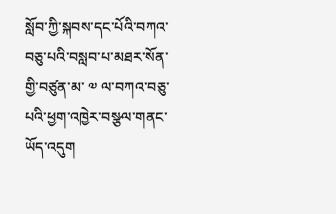སློབ་ཀྱི་སྐབས་དང་པོའི་བཀའ་བཅུ་པའི་བསླབ་པ་མཐར་སོན་གྱི་བཙུན་མ་ ༧ ལ་བཀའ་བཅུ་པའི་ཕྱག་འཁྱེར་བསྩལ་གནང་ཡོད་འདུག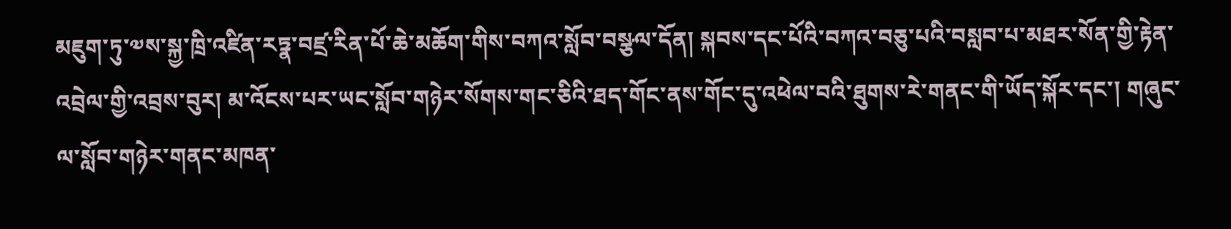མཇུག་ཏུ་༧ས་སྐྱ་ཁྲི་འཛིན་རཏྣ་བཛྲ་རིན་པོ་ཆེ་མཆོག་གིས་བཀའ་སློབ་བསྩལ་དོན། སྐབས་དང་པོའི་བཀའ་བཅུ་པའི་བསླབ་པ་མཐར་སོན་གྱི་རྟེན་འབྲེལ་གྱི་འབྲས་བུར། མ་འོངས་པར་ཡང་སློབ་གཉེར་སོགས་གང་ཅིའི་ཐད་གོང་ནས་གོང་དུ་འཕེལ་བའི་ཐུགས་རེ་གནང་གི་ཡོད་སྐོར་དང་། གཞུང་ལ་སློབ་གཉེར་གནང་མཁན་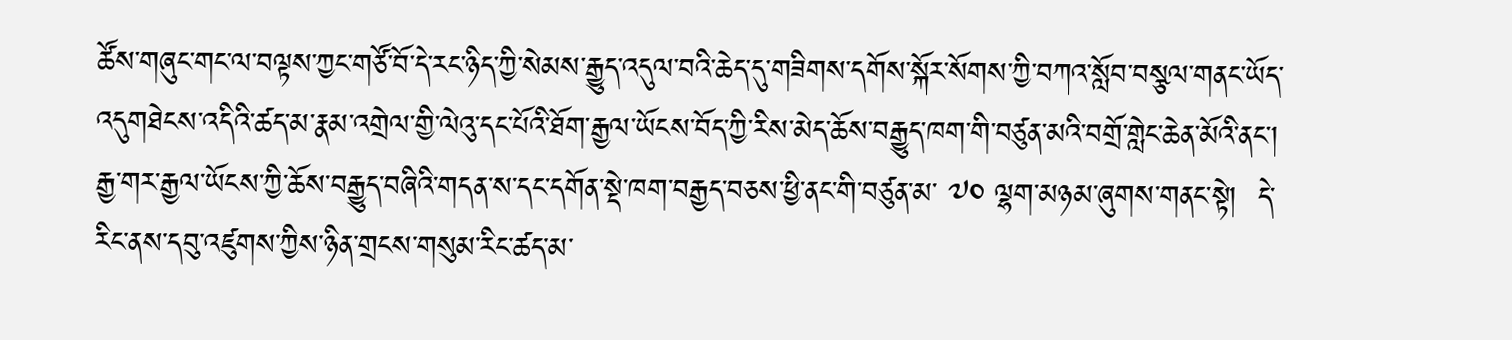ཚོས་གཞུང་གང་ལ་བལྟས་ཀྱང་གཙོ་བོ་དེ་རང་ཉིད་ཀྱི་སེམས་རྒྱུད་འདུལ་བའི་ཆེད་དུ་གཟིགས་དགོས་སྐོར་སོགས་ཀྱི་བཀའ་སློབ་བསྩལ་གནང་ཡོད་འདུགཐེངས་འདིའི་ཚད་མ་རྣམ་འགྲེལ་གྱི་ལེའུ་དང་པོའི་ཐོག་རྒྱལ་ཡོངས་བོད་ཀྱི་རིས་མེད་ཆོས་བརྒྱུད་ཁག་གི་བཙུན་མའི་བགྲོ་གླེང་ཆེན་མོའི་ནང་།  རྒྱ་གར་རྒྱལ་ཡོངས་ཀྱི་ཆོས་བརྒྱུད་བཞིའི་གདན་ས་དང་དགོན་སྡེ་ཁག་བརྒྱད་བཅས་ཕྱི་ནང་གི་བཙུན་མ་ ༧༠ ལྷག་མཉམ་ཞུགས་གནང་སྟེ།  དེ་རིང་ནས་དབུ་འཛུགས་ཀྱིས་ཉིན་གྲངས་གསུམ་རིང་ཚད་མ་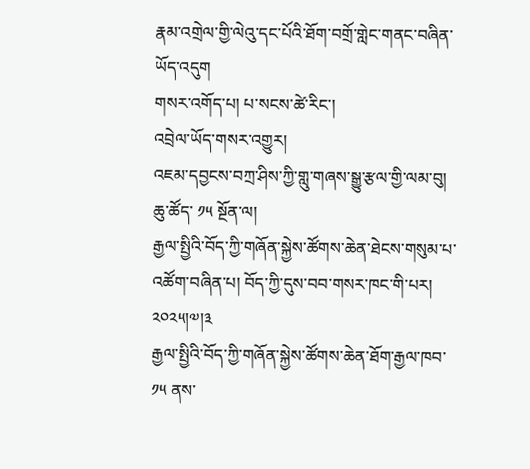རྣམ་འགྲེལ་གྱི་ལེའུ་དང་པོའི་ཐོག་བགྲོ་གླེང་གནང་བཞིན་ཡོད་འདུག
གསར་འགོད་པ། པ་སངས་ཚེ་རིང་།
འབྲེལ་ཡོད་གསར་འགྱུར།
འཇམ་དབྱངས་བཀྲ་ཤིས་ཀྱི་གླུ་གཞས་སྒྱུ་རྩལ་གྱི་ལམ་བུ།
ཆུ་ཚོད་ ༡༥ སྔོན་ལ།
རྒྱལ་སྤྱིའི་བོད་ཀྱི་གཞོན་སྐྱེས་ཚོགས་ཆེན་ཐེངས་གསུམ་པ་འཚོག་བཞིན་པ། བོད་ཀྱི་དུས་བབ་གསར་ཁང་གི་པར། ༢༠༢༥།༧།༣
རྒྱལ་སྤྱིའི་བོད་ཀྱི་གཞོན་སྐྱེས་ཚོགས་ཆེན་ཐོག་རྒྱལ་ཁབ་ ༡༥ ནས་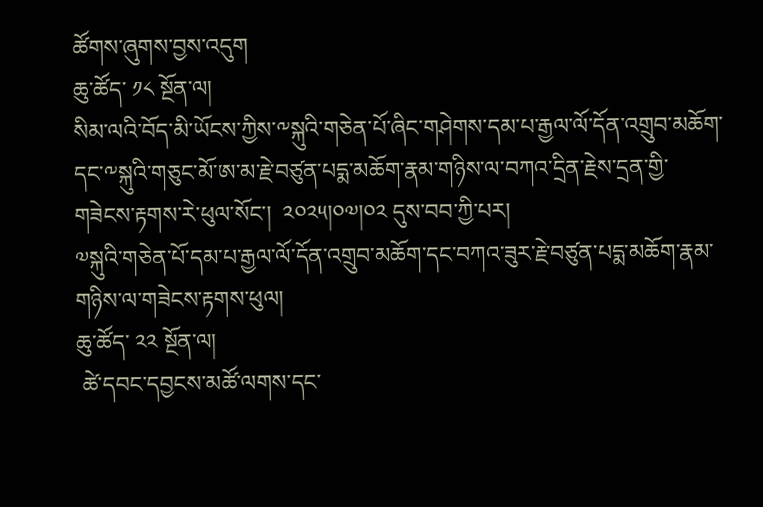ཚོགས་ཞུགས་བྱས་འདུག
ཆུ་ཚོད་ ༡༨ སྔོན་ལ།
སིམ་ལའི་བོད་མི་ཡོངས་ཀྱིས་༸སྐུའི་གཅེན་པོ་ཞིང་གཤེགས་དམ་པ་རྒྱལ་ལོ་དོན་འགྲུབ་མཆོག་དང་༸སྐུའི་གཅུང་མོ་ཨ་མ་རྗེ་བཙུན་པདྨ་མཆོག་རྣམ་གཉིས་ལ་བཀའ་དྲིན་རྗེས་དྲན་གྱི་གཟེངས་རྟགས་རེ་ཕུལ་སོང་།  ༢༠༢༥།༠༧།༠༢ དུས་བབ་ཀྱི་པར།
༧སྐུའི་གཅེན་པོ་དམ་པ་རྒྱལ་ལོ་དོན་འགྲུབ་མཆོག་དང་བཀའ་ཟུར་རྗེ་བཙུན་པདྨ་མཆོག་རྣམ་གཉིས་ལ་གཟེངས་རྟགས་ཕུལ།
ཆུ་ཚོད་ ༢༢ སྔོན་ལ།
 ཚེ་དབང་དབྱངས་མཚོ་ལགས་དང་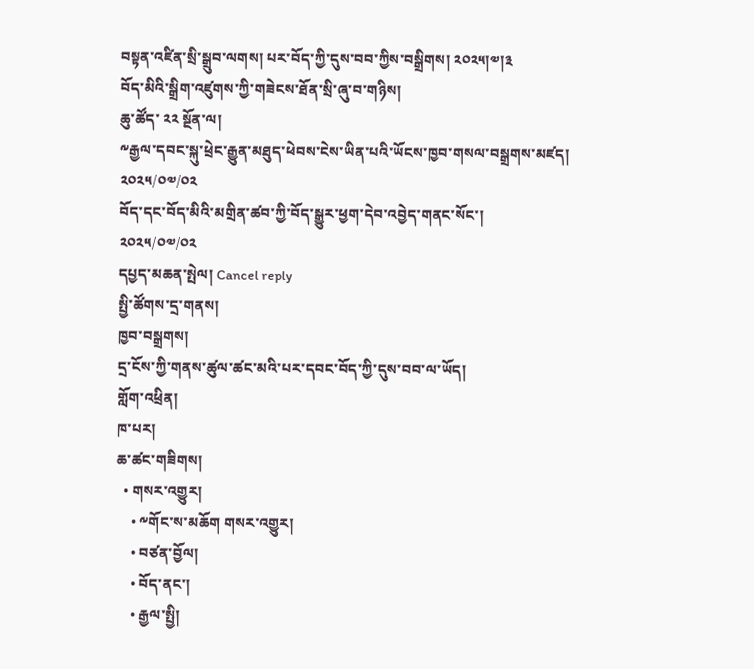བསྟན་འཛིན་སྲི་སྒྲུབ་ལགས། པར་བོད་ཀྱི་དུས་བབ་ཀྱིས་བསྒྲིགས། ༢༠༢༥།༧།༣
བོད་མིའི་སྒྲིག་འཛུགས་ཀྱི་གཟེངས་ཐོན་སྲི་ཞུ་བ་གཉིས།
ཆུ་ཚོད་ ༢༢ སྔོན་ལ།
༸རྒྱལ་དབང་སྐུ་ཕྲེང་རྒྱུན་མཐུད་ཕེབས་ངེས་ཡིན་པའི་ཡོངས་ཁྱབ་གསལ་བསྒྲགས་མཛད།
༢༠༢༥/༠༧/༠༢
བོད་དང་བོད་མིའི་མགྲིན་ཚབ་ཀྱི་བོད་སྒྱུར་ཕྱག་དེབ་འབྱེད་གནང་སོང་།
༢༠༢༥/༠༧/༠༢
དཔྱད་མཆན་སྤེལ། Cancel reply
སྤྱི་ཚོགས་དྲ་གནས།
ཁྱབ་བསྒྲགས།
དྲ་ངོས་ཀྱི་གནས་ཚུལ་ཚང་མའི་པར་དབང་བོད་ཀྱི་དུས་བབ་ལ་ཡོད།
གློག་འཕྲིན།
ཁ་པར།
ཆ་ཚང་གཟིགས།
  • གསར་འགྱུར།
    • ༸གོང་ས་མཆོག གསར་འགྱུར།
    • བཙན་བྱོལ།
    • བོད་ནང་།
    • རྒྱལ་སྤྱི།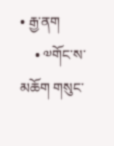• རྒྱ་ནག
    • ༧གོང་ས་མཆོག གསུང་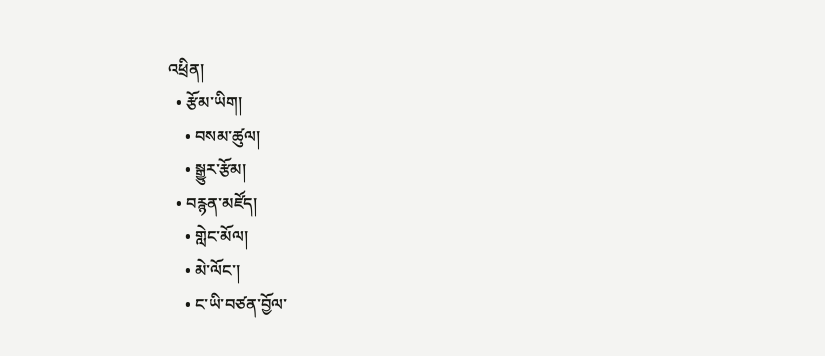འཕྲིན།
  • རྩོམ་ཡིག།
    • བསམ་ཚུལ།
    • སྒྱུར་རྩོམ།
  • བརྙན་མཛོད།
    • གླེང་མོལ།
    • མེ་ལོང་།
    • ང་ཡི་བཙན་བྱོལ་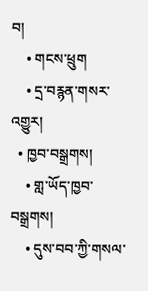བ།
    • གངས་ཕྲུག
    • དྲ་བརྙན་གསར་འགྱུར།
  • ཁྱབ་བསྒྲགས།
    • གླ་ཡོད་ཁྱབ་བསྒྲགས།
    • དུས་བབ་ཀྱི་གསལ་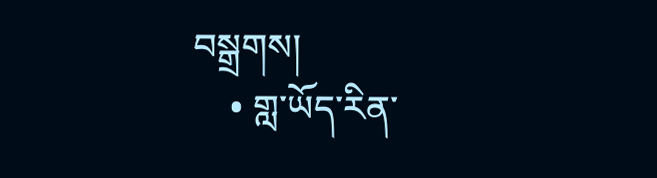བསྒྲགས།
    • གླ་ཡོད་རིན་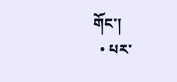གོང་།
  • པར་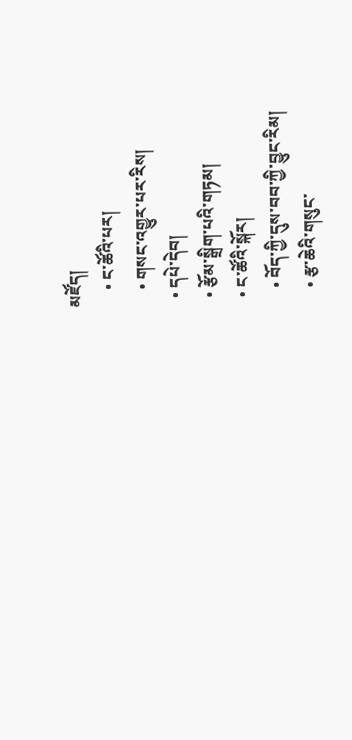མཛོད།
    • ང་ཚོའི་པར།
    • གསང་འགྱུར་པར་རིས།
  • དཔེ་དེབ།
  • རྩོམ་སྒྲིག་པའི་གཏམ།
  • ང་ཚོའི་སྐོར།
    • བོད་ཀྱི་དུས་བབ་ཀྱི་བྱུང་རིམ།
    • རྩ་ཆེའི་གསུང་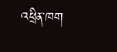འཕྲིན་ཁག